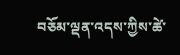བཅོམ་ལྡན་འདས་ཀྱིས་ཚེ་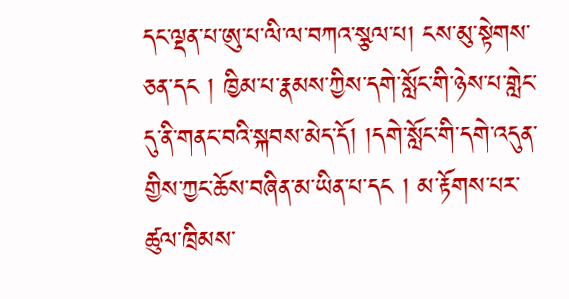དང་ལྡན་པ་ཨུ་པ་ལི་ལ་བཀའ་སྩལ་པ། ངས་མུ་སྟེགས་ཅན་དང ། ཁྱིམ་པ་རྣམས་ཀྱིས་དགེ་སློང་གི་ཉེས་པ་གླེང་དུ་ནི་གནང་བའི་སྐབས་མེད་དོ། །དགེ་སློང་གི་དགེ་འདུན་གྱིས་ཀྱང་ཆོས་བཞིན་མ་ཡིན་པ་དང ། མ་རྟོགས་པར་ཚུལ་ཁྲིམས་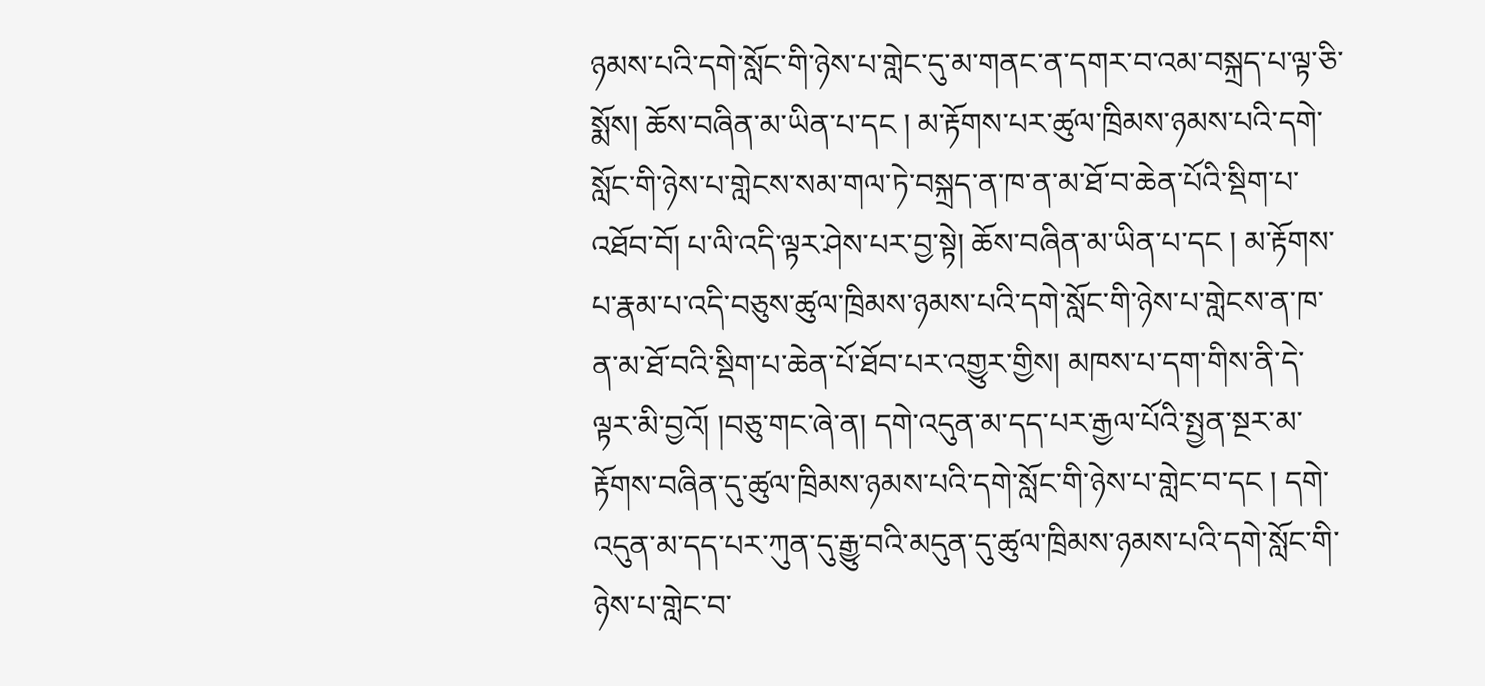ཉམས་པའི་དགེ་སློང་གི་ཉེས་པ་གླེང་དུ་མ་གནང་ན་དགར་བ་འམ་བསྐྲད་པ་ལྟ་ཅི་སྨོས། ཆོས་བཞིན་མ་ཡིན་པ་དང ། མ་རྟོགས་པར་ཚུལ་ཁྲིམས་ཉམས་པའི་དགེ་སློང་གི་ཉེས་པ་གླེངས་སམ་གལ་ཏེ་བསྐྲད་ན་ཁ་ན་མ་ཐོ་བ་ཆེན་པོའི་སྡིག་པ་འཐོབ་བོ། པ་ལི་འདི་ལྟར་ཤེས་པར་བྱ་སྟེ། ཆོས་བཞིན་མ་ཡིན་པ་དང ། མ་རྟོགས་པ་རྣམ་པ་འདི་བཅུས་ཚུལ་ཁྲིམས་ཉམས་པའི་དགེ་སློང་གི་ཉེས་པ་གླེངས་ན་ཁ་ན་མ་ཐོ་བའི་སྡིག་པ་ཆེན་པོ་ཐོབ་པར་འགྱུར་གྱིས། མཁས་པ་དག་གིས་ནི་དེ་ལྟར་མི་བྱའོ། །བཅུ་གང་ཞེ་ན། དགེ་འདུན་མ་དད་པར་རྒྱལ་པོའི་སྤྱན་སྔར་མ་རྟོགས་བཞིན་དུ་ཚུལ་ཁྲིམས་ཉམས་པའི་དགེ་སློང་གི་ཉེས་པ་གླེང་བ་དང ། དགེ་འདུན་མ་དད་པར་ཀུན་དུ་རྒྱུ་བའི་མདུན་དུ་ཚུལ་ཁྲིམས་ཉམས་པའི་དགེ་སློང་གི་ཉེས་པ་གླེང་བ་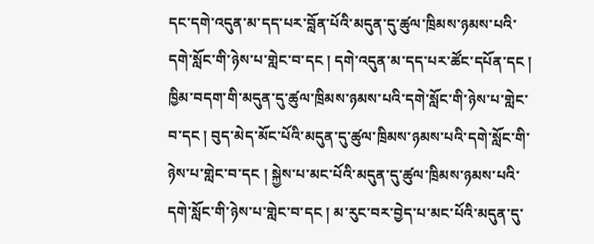དང་དགེ་འདུན་མ་དད་པར་བློན་པོའི་མདུན་དུ་ཚུལ་ཁྲིམས་ཉམས་པའི་དགེ་སློང་གི་ཉེས་པ་གླེང་བ་དང ། དགེ་འདུན་མ་དད་པར་ཚོང་དཔོན་དང ། ཁྱིམ་བདག་གི་མདུན་དུ་ཚུལ་ཁྲིམས་ཉམས་པའི་དགེ་སློང་གི་ཉེས་པ་གླེང་བ་དང ། བུད་མེད་མོང་པོའི་མདུན་དུ་ཚུལ་ཁྲིམས་ཉམས་པའི་དགེ་སློང་གི་ཉེས་པ་གླེང་བ་དང ། སྐྱེས་པ་མང་པོའི་མདུན་དུ་ཚུལ་ཁྲིམས་ཉམས་པའི་དགེ་སློང་གི་ཉེས་པ་གླེང་བ་དང ། མ་རུང་བར་བྱེད་པ་མང་པོའི་མདུན་དུ་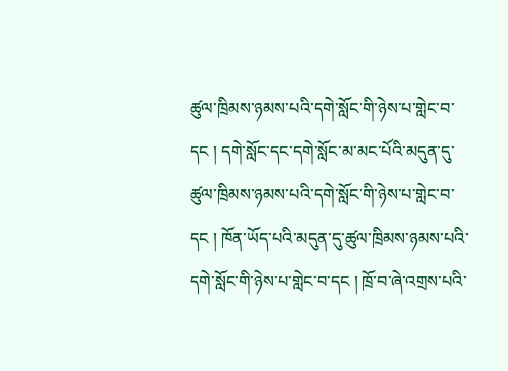ཚུལ་ཁྲིམས་ཉམས་པའི་དགེ་སློང་གི་ཉེས་པ་གླེང་བ་དང ། དགེ་སློང་དང་དགེ་སློང་མ་མང་པོའི་མདུན་དུ་ཚུལ་ཁྲིམས་ཉམས་པའི་དགེ་སློང་གི་ཉེས་པ་གླེང་བ་དང ། ཁོན་ཡོད་པའི་མདུན་དུ་ཚུལ་ཁྲིམས་ཉམས་པའི་དགེ་སློང་གི་ཉེས་པ་གླེང་བ་དང ། ཁྲོ་བ་ཞེ་འགྲས་པའི་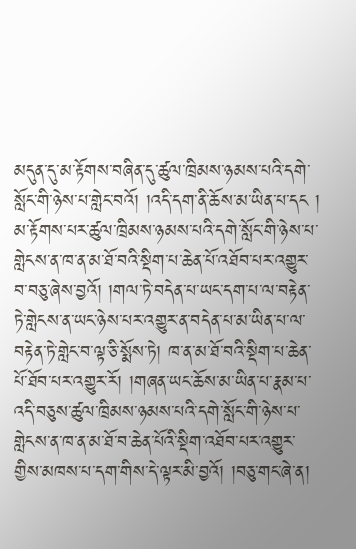མདུན་དུ་མ་རྟོགས་བཞིན་དུ་ཚུལ་ཁྲིམས་ཉམས་པའི་དགེ་སློང་གི་ཉེས་པ་གླེང་བའོ། །འདི་དག་ནི་ཆོས་མ་ཡིན་པ་དང །
མ་རྟོགས་པར་ཚུལ་ཁྲིམས་ཉམས་པའི་དགེ་སློང་གི་ཉེས་པ་གླེངས་ན་ཁ་ན་མ་ཐོ་བའི་སྡིག་པ་ཆེན་པོ་འཐོབ་པར་འགྱུར་བ་བཅུ་ཞེས་བྱའོ། །གལ་ཏེ་བདེན་པ་ཡང་དག་པ་ལ་བརྟེན་ཏེ་གླེངས་ན་ཡང་ཉེས་པར་འགྱུར་ན་བདེན་པ་མ་ཡིན་པ་ལ་བརྟེན་ཏེ་གླེང་བ་ལྟ་ཅི་སྨོས་ཏེ། ཁ་ན་མ་ཐོ་བའི་སྡིག་པ་ཆེན་པོ་ཐོབ་པར་འགྱུར་རོ། །གཞན་ཡང་ཆོས་མ་ཡིན་པ་རྣམ་པ་འདི་བཅུས་ཚུལ་ཁྲིམས་ཉམས་པའི་དགེ་སློང་གི་ཉེས་པ་གླེངས་ན་ཁ་ན་མ་ཐོ་བ་ཆེན་པོའི་སྡིག་འཐོབ་པར་འགྱུར་གྱིས་མཁས་པ་དག་གིས་དེ་ལྟར་མི་བྱའོ། །བཅུ་གང་ཞེ་ན།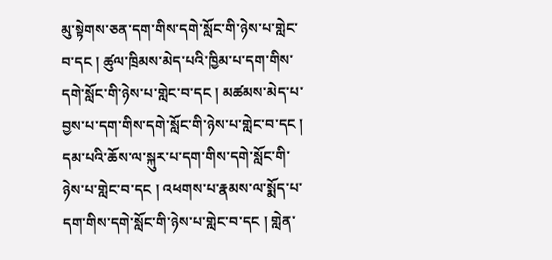མུ་སྟེགས་ཅན་དག་གིས་དགེ་སློང་གི་ཉེས་པ་གླེང་བ་དང ། ཚུལ་ཁྲིམས་མེད་པའི་ཁྱིམ་པ་དག་གིས་དགེ་སློང་གི་ཉེས་པ་གླེང་བ་དང ། མཚམས་མེད་པ་བྱས་པ་དག་གིས་དགེ་སློང་གི་ཉེས་པ་གླེང་བ་དང ། དམ་པའི་ཆོས་ལ་སྐུར་པ་དག་གིས་དགེ་སློང་གི་ཉེས་པ་གླེང་བ་དང ། འཕགས་པ་རྣམས་ལ་སྨོད་པ་དག་གིས་དགེ་སློང་གི་ཉེས་པ་གླེང་བ་དང ། གླེན་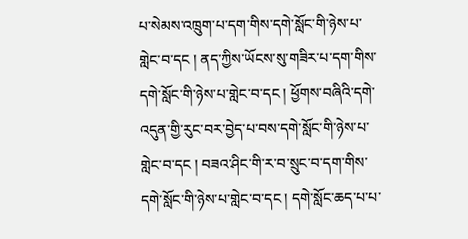པ་སེམས་འཁྲུག་པ་དག་གིས་དགེ་སློང་གི་ཉེས་པ་གླེང་བ་དང ། ནད་ཀྱིས་ཡོངས་སུ་གཟིར་པ་དག་གིས་དགེ་སློང་གི་ཉེས་པ་གླེང་བ་དང ། ཕྱོགས་བཞིའི་དགེ་འདུན་གྱི་རུང་བར་བྱེད་པ་བས་དགེ་སློང་གི་ཉེས་པ་གླེང་བ་དང ། བཟའ་ཤིང་གི་ར་བ་སྲུང་བ་དག་གིས་དགེ་སློང་གི་ཉེས་པ་གླེང་བ་དང ། དགེ་སློང་ཆད་པ་པ་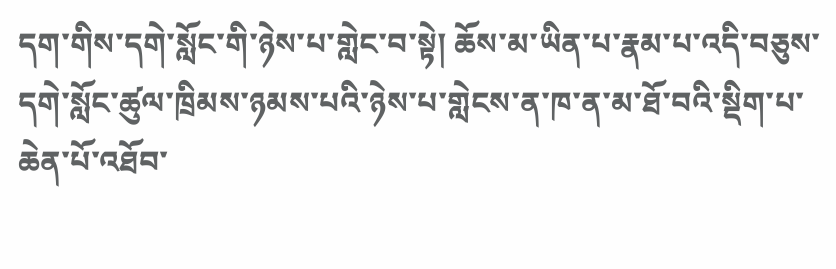དག་གིས་དགེ་སློང་གི་ཉེས་པ་གླེང་བ་སྟེ། ཆོས་མ་ཡིན་པ་རྣམ་པ་འདི་བཅུས་དགེ་སློང་ཚུལ་ཁྲིམས་ཉམས་པའི་ཉེས་པ་གླེངས་ན་ཁ་ན་མ་ཐོ་བའི་སྡིག་པ་ཆེན་པོ་འཐོབ་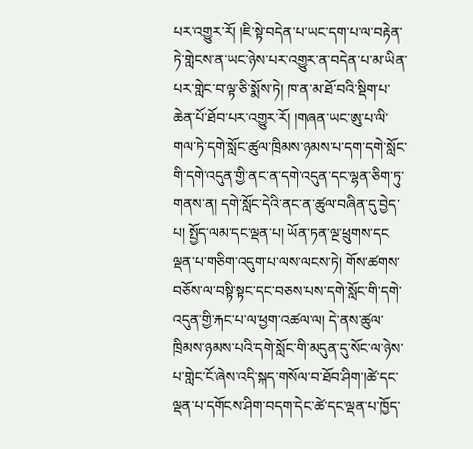པར་འགྱུར་རོ། །ཇི་སྟེ་བདེན་པ་ཡང་དག་པ་ལ་བརྟེན་ཏེ་གླེངས་ན་ཡང་ཉེས་པར་འགྱུར་ན་བདེན་པ་མ་ཡིན་པར་གླེང་བ་ལྟ་ཅི་སྨོས་ཏེ། ཁ་ན་མ་ཐོ་བའི་སྡིག་པ་ཆེན་པོ་ཐོབ་པར་འགྱུར་རོ། །གཞན་ཡང་ཨུ་པ་ལི་གལ་ཏེ་དགེ་སློང་ཚུལ་ཁྲིམས་ཉམས་པ་དག་དགེ་སློང་གི་དགེ་འདུན་གྱི་ནང་ན་དགེ་འདུན་དང་ལྷན་ཅིག་ཏུ་གནས་ན། དགེ་སློང་དེའི་ནང་ན་ཚུལ་བཞིན་དུ་བྱེད་པ། སྤྱོད་ལམ་དང་ལྡན་པ། ཡོན་ཏན་ལྔ་ཕྲུགས་དང
ལྡན་པ་གཅིག་འདུག་པ་ལས་ལངས་ཏེ། གོས་ཚགས་བཅོས་ལ་བསྟི་སྟང་དང་བཅས་པས་དགེ་སློང་གི་དགེ་འདུན་གྱི་རྐང་པ་ལ་ཕྱག་འཚལ་ལ། དེ་ནས་ཚུལ་ཁྲིམས་ཉམས་པའི་དགེ་སློང་གི་མདུན་དུ་སོང་ལ་ཉེས་པ་གླེང་ངོ་ཞེས་འདི་སྐད་གསོལ་བ་ཐོབ་ཤིག་།ཚེ་དང་ལྡན་པ་དགོངས་ཤིག་བདག་དེང་ཚེ་དང་ལྡན་པ་ཁྱོད་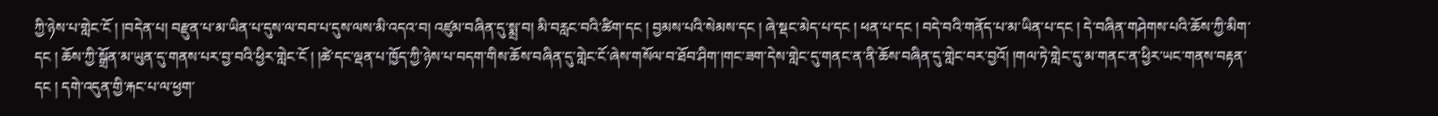ཀྱི་ཉེས་པ་གླེང་ངོ ། །བདེན་པ། བརྫུན་པ་མ་ཡིན་པ་དུས་ལ་བབ་པ་དུས་ལས་མི་འདའ་བ། འཛུམ་བཞིན་དུ་སྨྲ་བ། མི་བརླང་བའི་ཚིག་དང ། བྱམས་པའི་སེམས་དང ། ཞེ་སྡང་མེད་པ་དང ། ཕན་པ་དང ། བདེ་བའི་གནོད་པ་མ་ཡིན་པ་དང ། དེ་བཞིན་གཤེགས་པའི་ཆོས་ཀྱི་མིག་དང ། ཆོས་ཀྱི་སྒྲོན་མ་ཡུན་དུ་གནས་པར་བྱ་བའི་ཕྱིར་གླེང་ངོ ། །ཚེ་དང་ལྡན་པ་ཁྱོད་ཀྱི་ཉེས་པ་བདག་གིས་ཆོས་བཞིན་དུ་གླེང་ངོ་ཞེས་གསོལ་བ་ཐོབ་ཤིག་།གང་ཟག་དེས་གླེང་དུ་གནང་ན་ནི་ཆོས་བཞིན་དུ་གླེང་བར་བྱའོ། །གལ་ཏེ་གླེང་དུ་མ་གནང་ན་ཕྱིར་ཡང་གནས་བརྟན་དང ། དགེ་འདུན་གྱི་རྐང་པ་ལ་ཕྱག་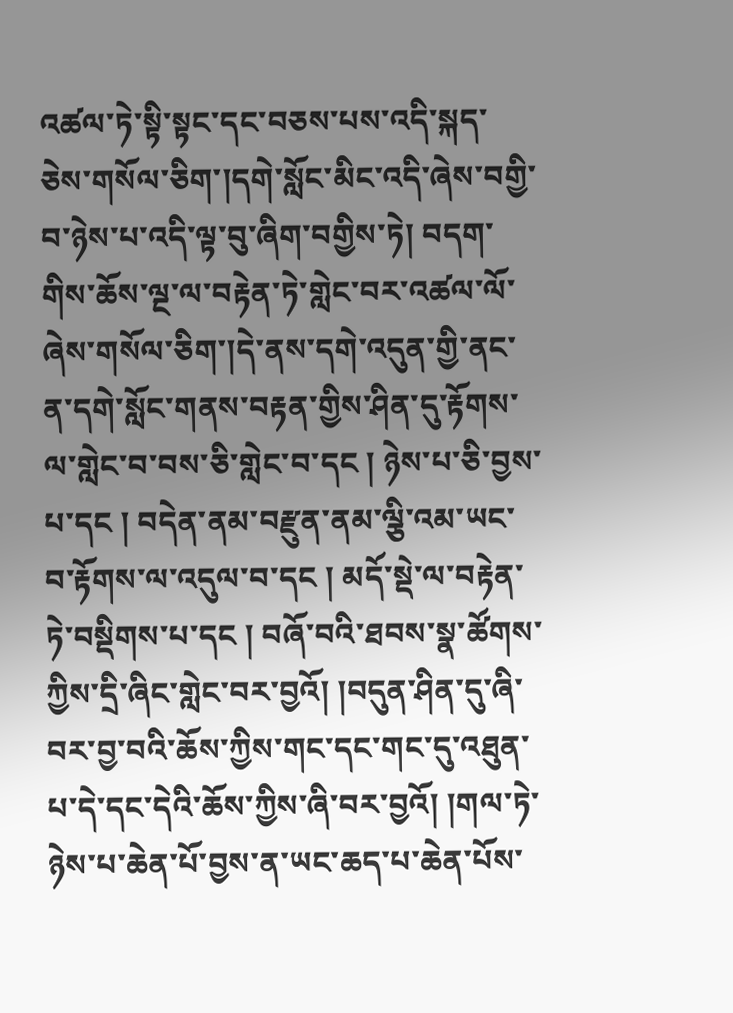འཚལ་ཏེ་སྟི་སྟང་དང་བཅས་པས་འདི་སྐད་ཅེས་གསོལ་ཅིག་།དགེ་སློང་མིང་འདི་ཞེས་བགྱི་བ་ཉེས་པ་འདི་ལྟ་བུ་ཞིག་བགྱིས་ཏེ། བདག་གིས་ཆོས་ལྔ་ལ་བརྟེན་ཏེ་གླེང་བར་འཚལ་ལོ་ཞེས་གསོལ་ཅིག་།དེ་ནས་དགེ་འདུན་གྱི་ནང་ན་དགེ་སློང་གནས་བརྟན་གྱིས་ཤིན་དུ་རྟོགས་ལ་གླེང་བ་བས་ཅི་གླེང་བ་དང ། ཉེས་པ་ཅི་བྱས་པ་དང ། བདེན་ནམ་བརྫུན་ནམ་ལྕི་འམ་ཡང་བ་རྟོགས་ལ་འདུལ་བ་དང ། མདོ་སྡེ་ལ་བརྟེན་ཏེ་བསྡིགས་པ་དང ། བཞོ་བའི་ཐབས་སྣ་ཚོགས་ཀྱིས་དྲི་ཞིང་གླེང་བར་བྱའོ། །བདུན་ཤིན་དུ་ཞི་བར་བྱ་བའི་ཆོས་ཀྱིས་གང་དང་གང་དུ་འཐུན་པ་དེ་དང་དེའི་ཆོས་ཀྱིས་ཞི་བར་བྱའོ། །གལ་ཏེ་ཉེས་པ་ཆེན་པོ་བྱས་ན་ཡང་ཆད་པ་ཆེན་པོས་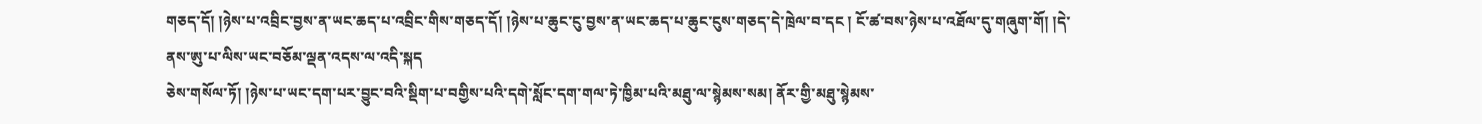གཅད་དོ། །ཉེས་པ་འབྲིང་བྱས་ན་ཡང་ཆད་པ་འབྲིང་གིས་གཅད་དོ། །ཉེས་པ་ཆུང་ངུ་བྱས་ན་ཡང་ཆད་པ་ཆུང་ངུས་གཅད་དེ་ཁྲེལ་བ་དང ། ངོ་ཚ་བས་ཉེས་པ་འཐོལ་དུ་གཞུག་གོ། །དེ་ནས་ཨུ་པ་ལིས་ཡང་བཅོམ་ལྡན་འདས་ལ་འདི་སྐད
ཅེས་གསོལ་ཏོ། །ཉེས་པ་ཡང་དག་པར་བྱུང་བའི་སྡིག་པ་བགྱིས་པའི་དགེ་སློང་དག་གལ་ཏེ་ཁྱིམ་པའི་མཐུ་ལ་སྙེམས་སམ། ནོར་གྱི་མཐུ་སྙེམས་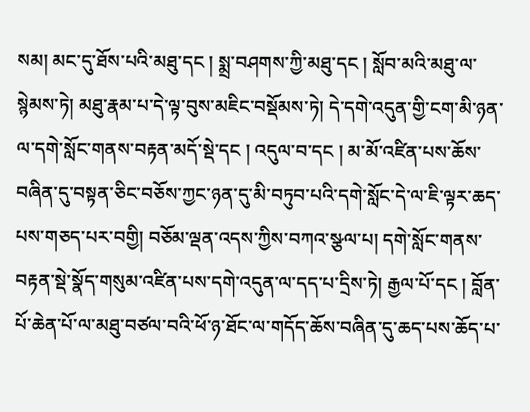སམ། མང་དུ་ཐོས་པའི་མཐུ་དང ། སྨྲ་བཤགས་ཀྱི་མཐུ་དང ། སློབ་མའི་མཐུ་ལ་སྙེམས་ཏེ། མཐུ་རྣམ་པ་དེ་ལྟ་བུས་མཇིང་བསྡོམས་ཏེ། དེ་དགེ་འདུན་གྱི་ངག་མི་ཉན་ལ་དགེ་སློང་གནས་བརྟན་མདོ་སྡེ་དང ། འདུལ་བ་དང ། མ་མོ་འཛིན་པས་ཆོས་བཞིན་དུ་བསྟན་ཅིང་བཅོས་ཀྱང་ཉན་དུ་མི་བཏུབ་པའི་དགེ་སློང་དེ་ལ་ཇི་ལྟར་ཆད་པས་གཅད་པར་བགྱི། བཅོམ་ལྡན་འདས་ཀྱིས་བཀའ་སྩལ་པ། དགེ་སློང་གནས་བརྟན་སྡེ་སྣོད་གསུམ་འཛིན་པས་དགེ་འདུན་ལ་དད་པ་དྲིས་ཏེ། རྒྱལ་པོ་དང ། བློན་པོ་ཆེན་པོ་ལ་མཐུ་བཙལ་བའི་ཕོ་ཉ་ཐོང་ལ་གདོད་ཆོས་བཞིན་དུ་ཆད་པས་ཆོད་པ་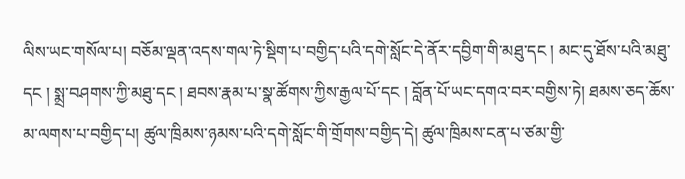ལིས་ཡང་གསོལ་པ། བཅོམ་ལྡན་འདས་གལ་ཏེ་སྡིག་པ་བགྱིད་པའི་དགེ་སློང་དེ་ནོར་དབྱིག་གི་མཐུ་དང ། མང་དུ་ཐོས་པའི་མཐུ་དང ། སྨྲ་བཤགས་ཀྱི་མཐུ་དང ། ཐབས་རྣམ་པ་སྣ་ཚོགས་ཀྱིས་རྒྱལ་པོ་དང ། བློན་པོ་ཡང་དགའ་བར་བགྱིས་ཏེ། ཐམས་ཅད་ཆོས་མ་ལགས་པ་བགྱིད་པ། ཚུལ་ཁྲིམས་ཉམས་པའི་དགེ་སློང་གི་གྲོགས་བགྱིད་དེ། ཚུལ་ཁྲིམས་ངན་པ་ཙམ་གྱི་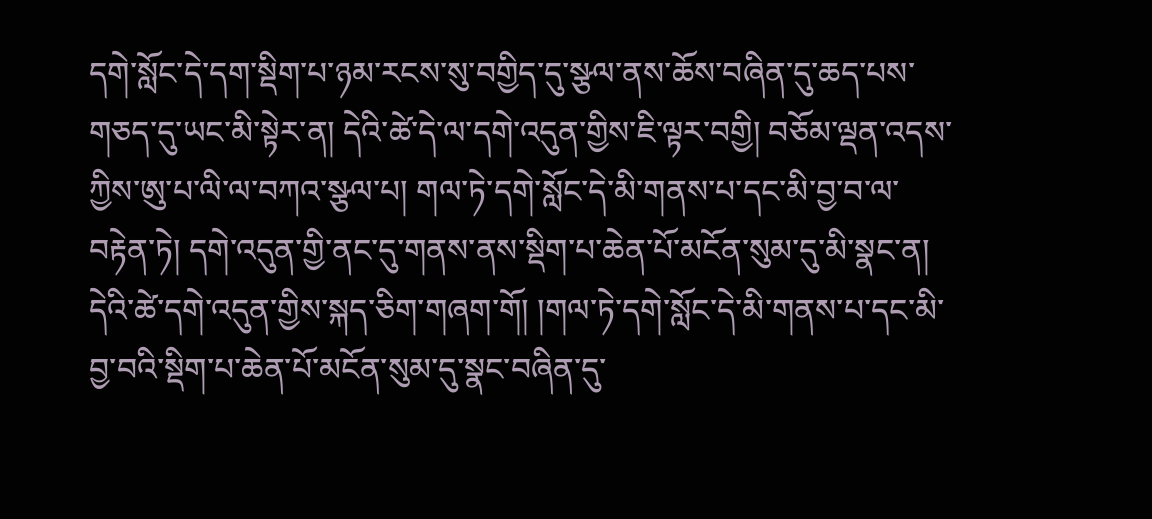དགེ་སློང་དེ་དག་སྡིག་པ་ཉམ་རངས་སུ་བགྱིད་དུ་སྩལ་ནས་ཆོས་བཞིན་དུ་ཆད་པས་གཅད་དུ་ཡང་མི་སྟེར་ན། དེའི་ཚེ་དེ་ལ་དགེ་འདུན་གྱིས་ཇི་ལྟར་བགྱི། བཅོམ་ལྡན་འདས་ཀྱིས་ཨུ་པ་ལི་ལ་བཀའ་སྩལ་པ། གལ་ཏེ་དགེ་སློང་དེ་མི་གནས་པ་དང་མི་བྱ་བ་ལ་བརྟེན་ཏེ། དགེ་འདུན་གྱི་ནང་དུ་གནས་ནས་སྡིག་པ་ཆེན་པོ་མངོན་སུམ་དུ་མི་སྣང་ན། དེའི་ཚེ་དགེ་འདུན་གྱིས་སྐད་ཅིག་གཞག་གོ། །གལ་ཏེ་དགེ་སློང་དེ་མི་གནས་པ་དང་མི་བྱ་བའི་སྡིག་པ་ཆེན་པོ་མངོན་སུམ་དུ་སྣང་བཞིན་དུ་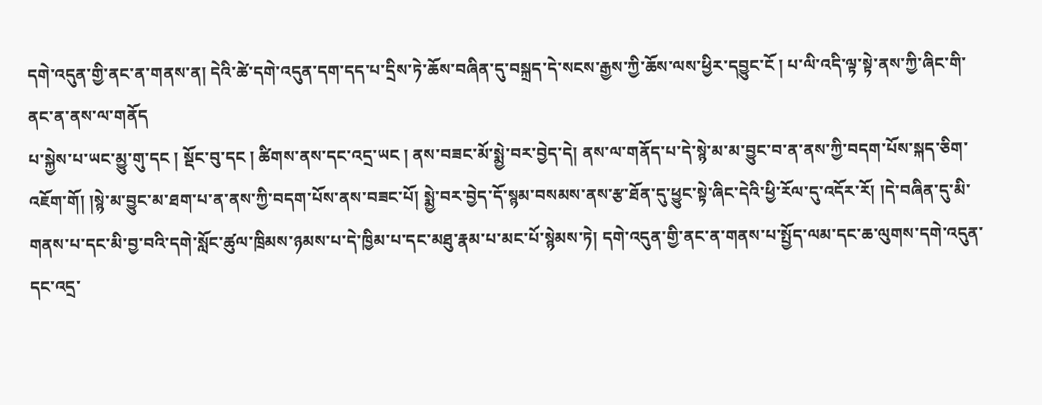དགེ་འདུན་གྱི་ནང་ན་གནས་ན། དེའི་ཚེ་དགེ་འདུན་དག་དད་པ་དྲིས་ཏེ་ཆོས་བཞིན་དུ་བསྐྲད་དེ་སངས་རྒྱས་ཀྱི་ཆོས་ལས་ཕྱིར་དབྱུང་ངོ ། པ་ལི་འདི་ལྟ་སྟེ་ནས་ཀྱི་ཞིང་གི་ནང་ན་ནས་ལ་གནོད
པ་སྐྱེས་པ་ཡང་མྱུ་གུ་དང ། སྡོང་བུ་དང ། ཚིགས་ནས་དང་འདྲ་ཡང ། ནས་བཟང་མོ་སྨྱེ་བར་བྱེད་དེ། ནས་ལ་གནོད་པ་དེ་སྙེ་མ་མ་བྱུང་བ་ན་ནས་ཀྱི་བདག་པོས་སྐད་ཅིག་འཇོག་གོ། །སྙེ་མ་བྱུང་མ་ཐག་པ་ན་ནས་ཀྱི་བདག་པོས་ནས་བཟང་པོ། སྨྱེ་བར་བྱེད་དོ་སྙམ་བསམས་ནས་རྩ་ཐོན་དུ་ཕྱུང་སྟེ་ཞིང་དེའི་ཕྱི་རོལ་དུ་འདོར་རོ། །དེ་བཞིན་དུ་མི་གནས་པ་དང་མི་བྱ་བའི་དགེ་སློང་ཚུལ་ཁྲིམས་ཉམས་པ་དེ་ཁྱིམ་པ་དང་མཐུ་རྣམ་པ་མང་པོ་སྙེམས་ཏེ། དགེ་འདུན་གྱི་ནང་ན་གནས་པ་སྤྱོད་ལམ་དང་ཆ་ལུགས་དགེ་འདུན་དང་འདྲ་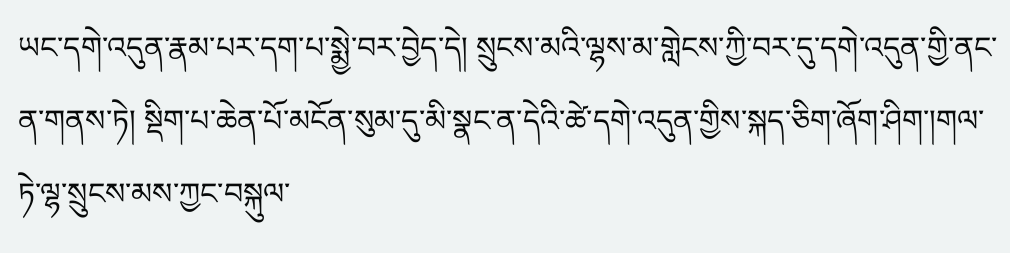ཡང་དགེ་འདུན་རྣམ་པར་དག་པ་སྨྱེ་བར་བྱེད་དེ། སྲུངས་མའི་ལྷས་མ་གླེངས་ཀྱི་བར་དུ་དགེ་འདུན་གྱི་ནང་ན་གནས་ཏེ། སྡིག་པ་ཆེན་པོ་མངོན་སུམ་དུ་མི་སྣང་ན་དེའི་ཚེ་དགེ་འདུན་གྱིས་སྐད་ཅིག་ཞོག་ཤིག་།གལ་ཏེ་ལྷ་སྲུངས་མས་ཀྱང་བསྐུལ་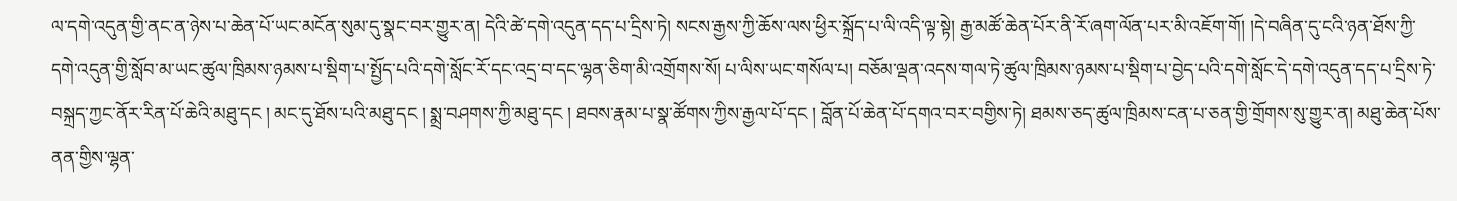ལ་དགེ་འདུན་གྱི་ནང་ན་ཉེས་པ་ཆེན་པོ་ཡང་མངོན་སུམ་དུ་སྣང་བར་གྱུར་ན། དེའི་ཚེ་དགེ་འདུན་དད་པ་དྲིས་ཏེ། སངས་རྒྱས་ཀྱི་ཆོས་ལས་ཕྱིར་སྐྲོད་པ་ལི་འདི་ལྟ་སྟེ། རྒྱ་མཚོ་ཆེན་པོར་ནི་རོ་ཞག་ལོན་པར་མི་འཇོག་གོ། །དེ་བཞིན་དུ་ངའི་ཉན་ཐོས་ཀྱི་དགེ་འདུན་གྱི་སློབ་མ་ཡང་ཚུལ་ཁྲིམས་ཉམས་པ་སྡིག་པ་སྤྱོད་པའི་དགེ་སློང་རོ་དང་འདྲ་བ་དང་ལྷན་ཅིག་མི་འགྲོགས་སོ། པ་ལིས་ཡང་གསོལ་པ། བཅོམ་ལྡན་འདས་གལ་ཏེ་ཚུལ་ཁྲིམས་ཉམས་པ་སྡིག་པ་བྱེད་པའི་དགེ་སློང་དེ་དགེ་འདུན་དད་པ་དྲིས་ཏེ་བསྐྲད་ཀྱང་ནོར་རིན་པོ་ཆེའི་མཐུ་དང ། མང་དུ་ཐོས་པའི་མཐུ་དང ། སྨྲ་བཤགས་ཀྱི་མཐུ་དང ། ཐབས་རྣམ་པ་སྣ་ཚོགས་ཀྱིས་རྒྱལ་པོ་དང ། བློན་པོ་ཆེན་པོ་དགའ་བར་བགྱིས་ཏེ། ཐམས་ཅད་ཚུལ་ཁྲིམས་ངན་པ་ཅན་གྱི་གྲོགས་སུ་གྱུར་ན། མཐུ་ཆེན་པོས་ནན་གྱིས་ལྷན་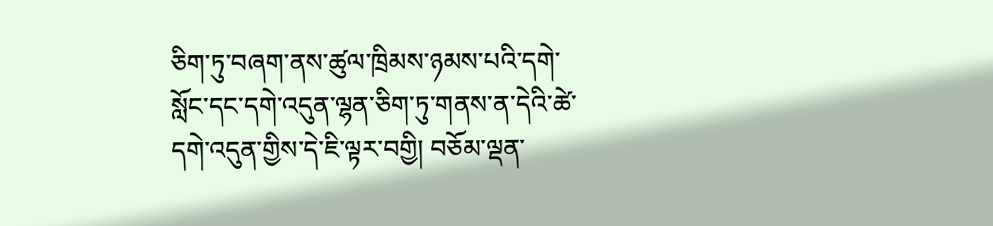ཅིག་ཏུ་བཞག་ནས་ཚུལ་ཁྲིམས་ཉམས་པའི་དགེ་སློང་དང་དགེ་འདུན་ལྷན་ཅིག་ཏུ་གནས་ན་དེའི་ཚེ་དགེ་འདུན་གྱིས་དེ་ཇི་ལྟར་བགྱི། བཅོམ་ལྡན་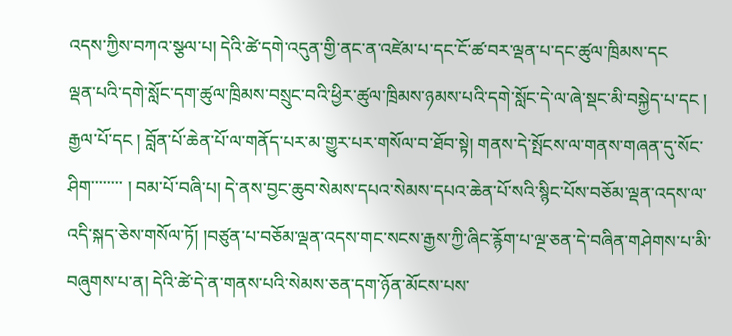འདས་ཀྱིས་བཀའ་སྩལ་པ། དེའི་ཚེ་དགེ་འདུན་གྱི་ནང་ན་འཛེམ་པ་དང་ངོ་ཚ་བར་ལྡན་པ་དང་ཚུལ་ཁྲིམས་དང
ལྡན་པའི་དགེ་སློང་དག་ཚུལ་ཁྲིམས་བསྲུང་བའི་ཕྱིར་ཚུལ་ཁྲིམས་ཉམས་པའི་དགེ་སློང་དེ་ལ་ཞེ་སྡང་མི་བསྐྱེད་པ་དང ། རྒྱལ་པོ་དང ། བློན་པོ་ཆེན་པོ་ལ་གནོད་པར་མ་གྱུར་པར་གསོལ་བ་ཐོབ་སྟེ། གནས་དེ་སྤོངས་ལ་གནས་གཞན་དུ་སོང་ཤིག་་་་་་་་ ། བམ་པོ་བཞི་པ། དེ་ནས་བྱང་ཆུབ་སེམས་དཔའ་སེམས་དཔའ་ཆེན་པོ་སའི་སྙིང་པོས་བཅོམ་ལྡན་འདས་ལ་འདི་སྐད་ཅེས་གསོལ་ཏོ། །བཙུན་པ་བཅོམ་ལྡན་འདས་གང་སངས་རྒྱས་ཀྱི་ཞིང་རྙོག་པ་ལྔ་ཅན་དེ་བཞིན་གཤེགས་པ་མི་བཞུགས་པ་ན། དེའི་ཚེ་དེ་ན་གནས་པའི་སེམས་ཅན་དག་ཉོན་མོངས་པས་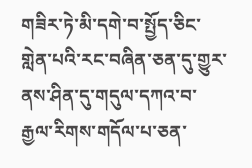གཟིར་ཏེ་མི་དགེ་བ་སྤྱོད་ཅིང་གླེན་པའི་རང་བཞིན་ཅན་དུ་གྱུར་ནས་ཤིན་དུ་གདུལ་དཀའ་བ་རྒྱལ་རིགས་གདོལ་པ་ཅན་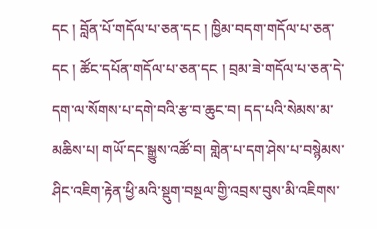དང ། བློན་པོ་གདོལ་པ་ཅན་དང ། ཁྱིམ་བདག་གདོལ་པ་ཅན་དང ། ཚོང་དཔོན་གདོལ་པ་ཅན་དང ། བྲམ་ཟེ་གདོལ་པ་ཅན་དེ་དག་ལ་སོགས་པ་དགེ་བའི་རྩ་བ་ཆུང་བ། དད་པའི་སེམས་མ་མཆིས་པ། གཡོ་དང་སྒྱུས་འཚོ་བ། གླེན་པ་དག་ཤེས་པ་བསྙེམས་ཤིང་འཇིག་རྟེན་ཕྱི་མའི་སྡུག་བསྔལ་གྱི་འབྲས་བུས་མི་འཇིགས་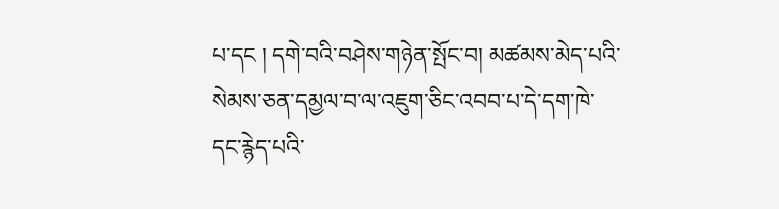པ་དང ། དགེ་བའི་བཤེས་གཉེན་སྤོང་བ། མཚམས་མེད་པའི་སེམས་ཅན་དམྱལ་བ་ལ་འཇུག་ཅིང་འབབ་པ་དེ་དག་ཁེ་དང་རྙེད་པའི་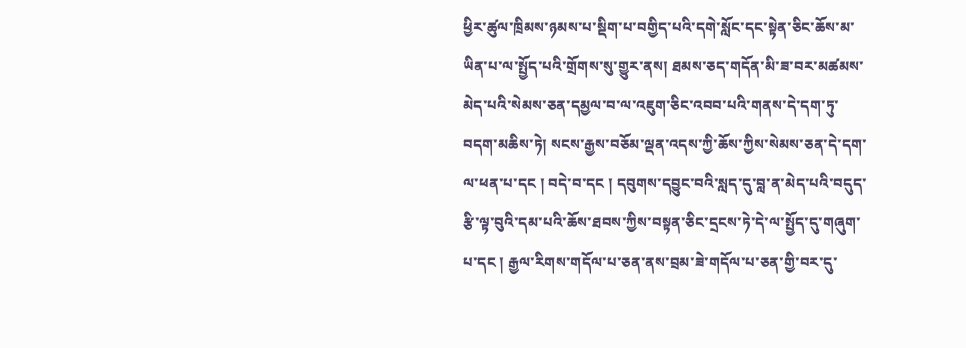ཕྱིར་ཚུལ་ཁྲིམས་ཉམས་པ་སྡིག་པ་བགྱིད་པའི་དགེ་སློང་དང་སྟེན་ཅིང་ཆོས་མ་ཡིན་པ་ལ་སྤྱོད་པའི་གྲོགས་སུ་གྱུར་ནས། ཐམས་ཅད་གདོན་མི་ཟ་བར་མཚམས་མེད་པའི་སེམས་ཅན་དམྱལ་བ་ལ་འཇུག་ཅིང་འབབ་པའི་གནས་དེ་དག་ཏུ་བདག་མཆིས་ཏེ། སངས་རྒྱས་བཅོམ་ལྡན་འདས་ཀྱི་ཆོས་ཀྱིས་སེམས་ཅན་དེ་དག་ལ་ཕན་པ་དང ། བདེ་བ་དང ། དབུགས་དབྱུང་བའི་སླད་དུ་བླ་ན་མེད་པའི་བདུད་རྩི་ལྟ་བུའི་དམ་པའི་ཆོས་ཐབས་ཀྱིས་བསྟན་ཅིང་དྲངས་ཏེ་དེ་ལ་སྤྱོད་དུ་གཞུག་པ་དང ། རྒྱལ་རིགས་གདོལ་པ་ཅན་ནས་བྲམ་ཟེ་གདོལ་པ་ཅན་གྱི་བར་དུ་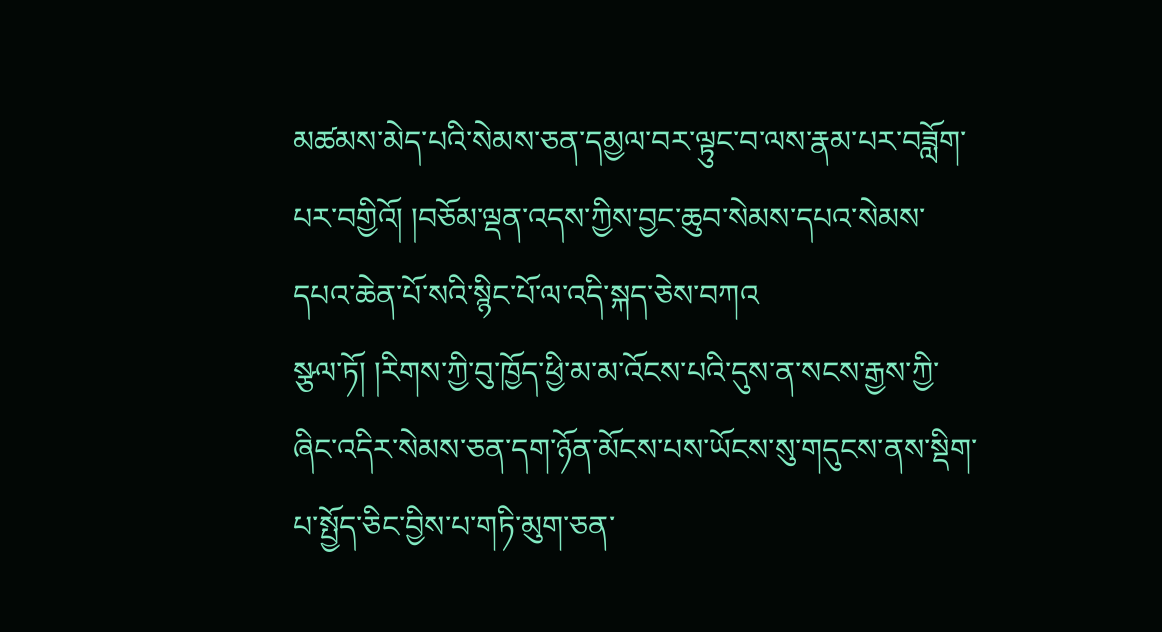མཚམས་མེད་པའི་སེམས་ཅན་དམྱལ་བར་ལྟུང་བ་ལས་རྣམ་པར་བཟློག་པར་བགྱིའོ། །བཅོམ་ལྡན་འདས་ཀྱིས་བྱང་ཆུབ་སེམས་དཔའ་སེམས་དཔའ་ཆེན་པོ་སའི་སྙིང་པོ་ལ་འདི་སྐད་ཅེས་བཀའ
སྩལ་ཏོ། །རིགས་ཀྱི་བུ་ཁྱོད་ཕྱི་མ་མ་འོངས་པའི་དུས་ན་སངས་རྒྱས་ཀྱི་ཞིང་འདིར་སེམས་ཅན་དག་ཉོན་མོངས་པས་ཡོངས་སུ་གདུངས་ནས་སྡིག་པ་སྤྱོད་ཅིང་བྱིས་པ་གཏི་མུག་ཅན་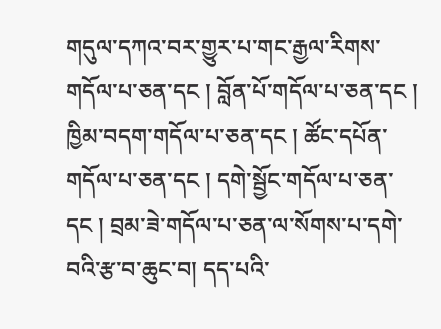གདུལ་དཀའ་བར་གྱུར་པ་གང་རྒྱལ་རིགས་གདོལ་པ་ཅན་དང ། བློན་པོ་གདོལ་པ་ཅན་དང ། ཁྱིམ་བདག་གདོལ་པ་ཅན་དང ། ཚོང་དཔོན་གདོལ་པ་ཅན་དང ། དགེ་སྦྱོང་གདོལ་པ་ཅན་དང ། བྲམ་ཟེ་གདོལ་པ་ཅན་ལ་སོགས་པ་དགེ་བའི་རྩ་བ་ཆུང་བ། དད་པའི་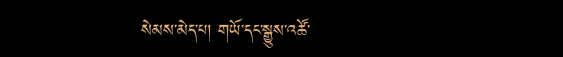སེམས་མེད་པ། གཡོ་དང་སྒྱུས་འཚོ་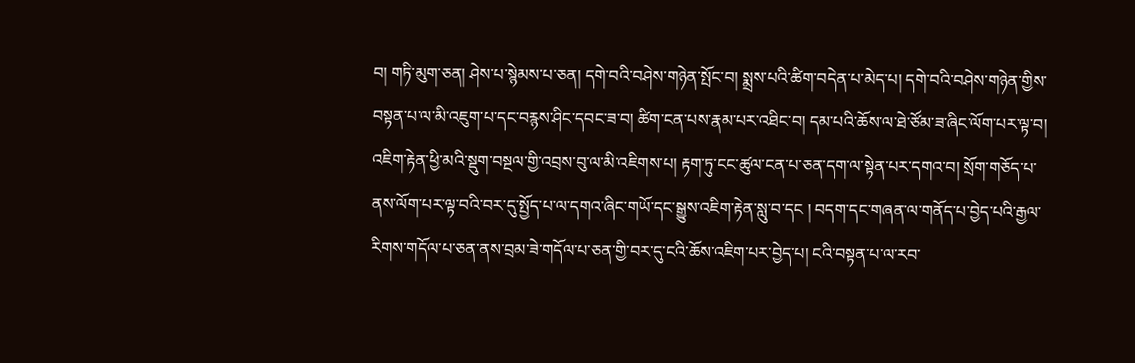བ། གཏི་མུག་ཅན། ཤེས་པ་སྙེམས་པ་ཅན། དགེ་བའི་བཤེས་གཉེན་སྤོང་བ། སྨྲས་པའི་ཚིག་བདེན་པ་མེད་པ། དགེ་བའི་བཤེས་གཉེན་གྱིས་བསྟན་པ་ལ་མི་འཇུག་པ་དང་བརྙས་ཤིང་དབང་ཟ་བ། ཚིག་ངན་པས་རྣམ་པར་འཐིང་བ། དམ་པའི་ཆོས་ལ་ཐེ་ཙོམ་ཟ་ཞིང་ལོག་པར་ལྟ་བ། འཇིག་རྟེན་ཕྱི་མའི་སྡུག་བསྔལ་གྱི་འབྲས་བུ་ལ་མི་འཇིགས་པ། རྟག་ཏུ་ངང་ཚུལ་ངན་པ་ཅན་དག་ལ་སྟེན་པར་དགའ་བ། སྲོག་གཅོད་པ་ནས་ལོག་པར་ལྟ་བའི་བར་དུ་སྤྱོད་པ་ལ་དགའ་ཞིང་གཡོ་དང་སྒྱུས་འཇིག་རྟེན་སླུ་བ་དང ། བདག་དང་གཞན་ལ་གནོད་པ་བྱེད་པའི་རྒྱལ་རིགས་གདོལ་པ་ཅན་ནས་བྲམ་ཟེ་གདོལ་པ་ཅན་གྱི་བར་དུ་ངའི་ཆོས་འཇིག་པར་བྱེད་པ། ངའི་བསྟན་པ་ལ་རབ་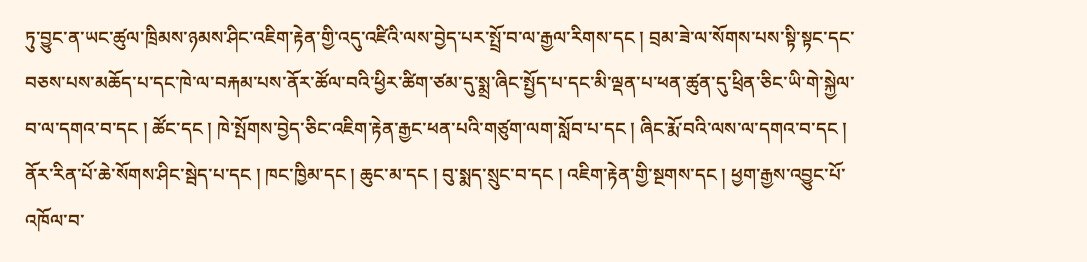ཏུ་བྱུང་ན་ཡང་ཚུལ་ཁྲིམས་ཉམས་ཤིང་འཇིག་རྟེན་གྱི་འདུ་འཛིའི་ལས་བྱེད་པར་སྤྲོ་བ་ལ་རྒྱལ་རིགས་དང ། བྲམ་ཟེ་ལ་སོགས་པས་སྟི་སྟང་དང་བཅས་པས་མཆོད་པ་དང་ཁེ་ལ་བརྐམ་པས་ནོར་ཚོལ་བའི་ཕྱིར་ཚིག་ཙམ་དུ་སྨྲ་ཞིང་སྤྱོད་པ་དང་མི་ལྡན་པ་ཕན་ཚུན་དུ་ཕྲིན་ཅིང་ཡི་གེ་སྐྱེལ་བ་ལ་དགའ་བ་དང ། ཚོང་དང ། ཁེ་སྤོགས་བྱེད་ཅིང་འཇིག་རྟེན་རྒྱང་ཕན་པའི་གཙུག་ལག་སློབ་པ་དང ། ཞིང་རྨོ་བའི་ལས་ལ་དགའ་བ་དང ། ནོར་རིན་པོ་ཆེ་སོགས་ཤིང་སྦེད་པ་དང ། ཁང་ཁྱིམ་དང ། ཆུང་མ་དང ། བུ་སྨད་སྲུང་བ་དང ། འཇིག་རྟེན་གྱི་སྔགས་དང ། ཕྱག་རྒྱས་འབྱུང་པོ་འཁོལ་བ་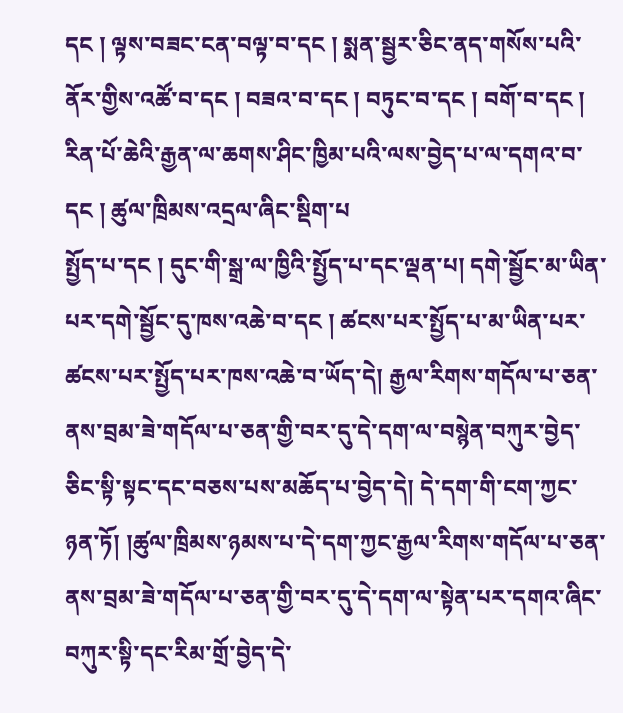དང ། ལྟས་བཟང་ངན་བལྟ་བ་དང ། སྨན་སྦྱར་ཅིང་ནད་གསོས་པའི་ནོར་གྱིས་འཚོ་བ་དང ། བཟའ་བ་དང ། བཏུང་བ་དང ། བགོ་བ་དང ། རིན་པོ་ཆེའི་རྒྱན་ལ་ཆགས་ཤིང་ཁྱིམ་པའི་ལས་བྱེད་པ་ལ་དགའ་བ་དང ། ཚུལ་ཁྲིམས་འདྲལ་ཞིང་སྡིག་པ
སྤྱོད་པ་དང ། དུང་གི་སྒྲ་ལ་ཁྱིའི་སྤྱོད་པ་དང་ལྡན་པ། དགེ་སྦྱོང་མ་ཡིན་པར་དགེ་སྦྱོང་དུ་ཁས་འཆེ་བ་དང ། ཚངས་པར་སྤྱོད་པ་མ་ཡིན་པར་ཚངས་པར་སྤྱོད་པར་ཁས་འཆེ་བ་ཡོད་དེ། རྒྱལ་རིགས་གདོལ་པ་ཅན་ནས་བྲམ་ཟེ་གདོལ་པ་ཅན་གྱི་བར་དུ་དེ་དག་ལ་བསྙེན་བཀུར་བྱེད་ཅིང་སྟི་སྟང་དང་བཅས་པས་མཆོད་པ་བྱེད་དེ། དེ་དག་གི་ངག་ཀྱང་ཉན་ཏོ། །ཚུལ་ཁྲིམས་ཉམས་པ་དེ་དག་ཀྱང་རྒྱལ་རིགས་གདོལ་པ་ཅན་ནས་བྲམ་ཟེ་གདོལ་པ་ཅན་གྱི་བར་དུ་དེ་དག་ལ་སྟེན་པར་དགའ་ཞིང་བཀུར་སྟི་དང་རིམ་གྲོ་བྱེད་དེ་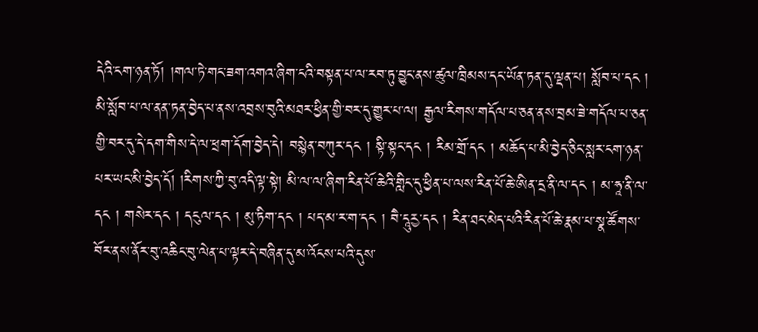དེའི་ངག་ཉན་ཏོ། །གལ་ཏེ་གང་ཟག་འགའ་ཞིག་ངའི་བསྟན་པ་ལ་རབ་ཏུ་བྱུང་ནས་ཚུལ་ཁྲིམས་དང་ཡོན་ཏན་དུ་ལྡན་པ། སློབ་པ་དང ། མི་སློབ་པ་ལ་ནན་ཏན་བྱེད་པ་ནས་འབྲས་བུའི་མཐར་ཕྱིན་གྱི་བར་དུ་གྱུར་པ་ལ། རྒྱལ་རིགས་གདོལ་པ་ཅན་ནས་བྲམ་ཟེ་གདོལ་པ་ཅན་གྱི་བར་དུ་དེ་དག་གིས་དེ་ལ་ཕྲག་དོག་བྱེད་དེ། བསྙེན་བཀུར་དང ། སྟི་སྟང་དང ། རིམ་གྲོ་དང ། མཆོད་པ་མི་བྱེད་ཅིང་སླར་ངག་ཉན་པར་ཡང་མི་བྱེད་དོ། །རིགས་ཀྱི་བུ་འདི་ལྟ་སྟེ། མི་ལ་ལ་ཞིག་རིན་པོ་ཆེའི་གླིང་དུ་ཕྱིན་པ་ལས་རིན་པོ་ཆེ་ཨིན་དྲ་ནི་ལ་དང ། མ་ཧཱ་ནི་ལ་དང ། གསེར་དང ། དངུལ་དང ། མུ་ཏིག་དང ། པད་མ་ར་ག་དང ། བཻ་དཱུརྱ་དང ། རིན་ཐང་མེད་པའི་རིན་པོ་ཆེ་རྣམ་པ་སྣ་ཚོགས་བོར་ནས་ནོར་བུ་འཆིང་བུ་ལེན་པ་ལྟར་དེ་བཞིན་དུ་མ་འོངས་པའི་དུས་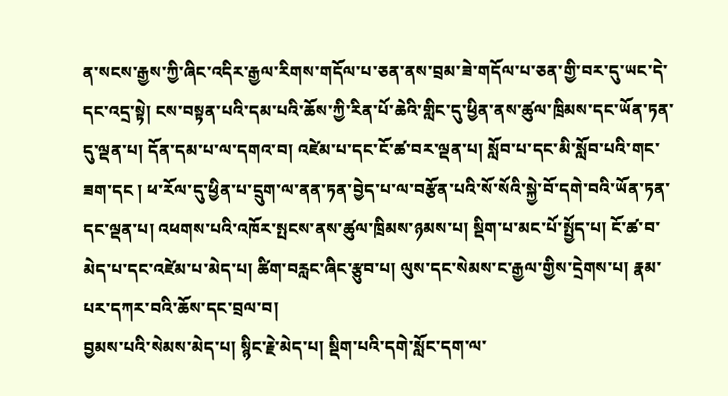ན་སངས་རྒྱས་ཀྱི་ཞིང་འདིར་རྒྱལ་རིགས་གདོལ་པ་ཅན་ནས་བྲམ་ཟེ་གདོལ་པ་ཅན་གྱི་བར་དུ་ཡང་དེ་དང་འདྲ་སྟེ། ངས་བསྟན་པའི་དམ་པའི་ཆོས་ཀྱི་རིན་པོ་ཆེའི་གླིང་དུ་ཕྱིན་ནས་ཚུལ་ཁྲིམས་དང་ཡོན་ཏན་དུ་ལྡན་པ། དོན་དམ་པ་ལ་དགའ་བ། འཛེམ་པ་དང་ངོ་ཚ་བར་ལྡན་པ། སློབ་པ་དང་མི་སློབ་པའི་གང་ཟག་དང ། ཕ་རོལ་དུ་ཕྱིན་པ་དྲུག་ལ་ནན་ཏན་བྱེད་པ་ལ་བརྩོན་པའི་སོ་སོའི་སྐྱེ་བོ་དགེ་བའི་ཡོན་ཏན་དང་ལྡན་པ། འཕགས་པའི་འཁོར་སྤངས་ནས་ཚུལ་ཁྲིམས་ཉམས་པ། སྡིག་པ་མང་པོ་སྤྱོད་པ། ངོ་ཚ་བ་མེད་པ་དང་འཛེམ་པ་མེད་པ། ཚིག་བརླང་ཞིང་རྩུབ་པ། ལུས་དང་སེམས་ང་རྒྱལ་གྱིས་དྲེགས་པ། རྣམ་པར་དཀར་བའི་ཆོས་དང་བྲལ་བ།
བྱམས་པའི་སེམས་མེད་པ། སྙིང་རྗེ་མེད་པ། སྡིག་པའི་དགེ་སློང་དག་ལ་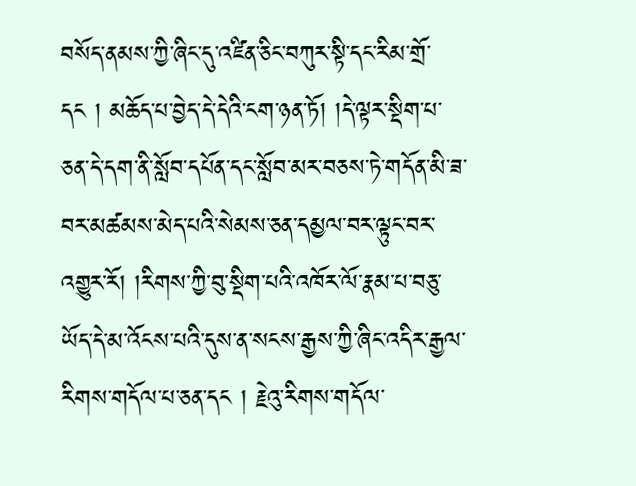བསོད་ནམས་ཀྱི་ཞིང་དུ་འཛིན་ཅིང་བཀུར་སྟི་དང་རིམ་གྲོ་དང ། མཆོད་པ་བྱེད་དེ་དེའི་ངག་ཉན་ཏོ། །དེ་ལྟར་སྡིག་པ་ཅན་དེ་དག་ནི་སློབ་དཔོན་དང་སློབ་མར་བཅས་ཏེ་གདོན་མི་ཟ་བར་མཚམས་མེད་པའི་སེམས་ཅན་དམྱལ་བར་ལྟུང་བར་འགྱུར་རོ། །རིགས་ཀྱི་བུ་སྡིག་པའི་འཁོར་ལོ་རྣམ་པ་བཅུ་ཡོད་དེ་མ་འོངས་པའི་དུས་ན་སངས་རྒྱས་ཀྱི་ཞིང་འདིར་རྒྱལ་རིགས་གདོལ་པ་ཅན་དང ། རྗེའུ་རིགས་གདོལ་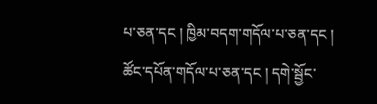པ་ཅན་དང ། ཁྱིམ་བདག་གདོལ་པ་ཅན་དང ། ཚོང་དཔོན་གདོལ་པ་ཅན་དང ། དགེ་སྦྱོང་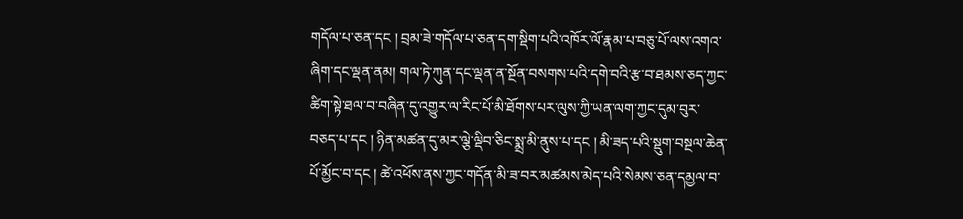གདོལ་པ་ཅན་དང ། བྲམ་ཟེ་གདོལ་པ་ཅན་དག་སྡིག་པའི་འཁོར་ལོ་རྣམ་པ་བཅུ་པོ་ལས་འགའ་ཞིག་དང་ལྡན་ནམ། གལ་ཏེ་ཀུན་དང་ལྡན་ན་སྔོན་བསགས་པའི་དགེ་བའི་རྩ་བ་ཐམས་ཅད་ཀྱང་ཚིག་སྟེ་ཐལ་བ་བཞིན་དུ་འགྱུར་ལ་རིང་པོ་མི་ཐོགས་པར་ལུས་ཀྱི་ཡན་ལག་ཀྱང་དུམ་བུར་བཅད་པ་དང ། ཉིན་མཚན་དུ་མར་ལྕེ་ལྡིབ་ཅིང་སྨྲ་མི་ནུས་པ་དང ། མི་ཟད་པའི་སྡུག་བསྔལ་ཆེན་པོ་མྱོང་བ་དང ། ཚེ་འཕོས་ནས་ཀྱང་གདོན་མི་ཟ་བར་མཚམས་མེད་པའི་སེམས་ཅན་དམྱལ་བ་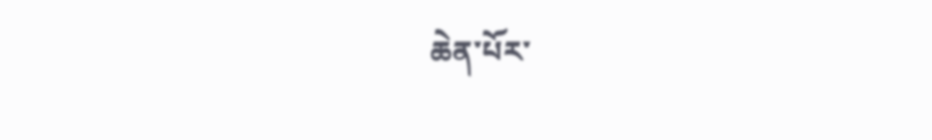ཆེན་པོར་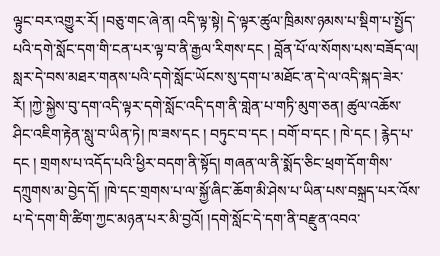ལྟུང་བར་འགྱུར་རོ། །བཅུ་གང་ཞེ་ན། འདི་ལྟ་སྟེ། དེ་ལྟར་ཚུལ་ཁྲིམས་ཉམས་པ་སྡིག་པ་སྤྱོད་པའི་དགེ་སློང་དག་གི་ངན་པར་ལྟ་བ་ནི་རྒྱལ་རིགས་དང ། བློན་པོ་ལ་སོགས་པས་བཟོད་ལ། སླར་དེ་བས་མཐར་གནས་པའི་དགེ་སློང་ཡོངས་སུ་དག་པ་མཐོང་ན་དེ་ལ་འདི་སྐད་ཟེར་རོ། །ཀྱེ་སྐྱེས་བུ་དག་འདི་ལྟར་དགེ་སློང་འདི་དག་ནི་གླེན་པ་གཏི་མུག་ཅན། ཚུལ་འཆོས་ཤིང་འཇིག་རྟེན་སླུ་བ་ཡིན་ཏེ། ཁ་ཟས་དང ། བཏུང་བ་དང ། བགོ་བ་དང ། ཁེ་དང ། རྙེད་པ་དང ། གྲགས་པ་འདོད་པའི་ཕྱིར་བདག་ནི་སྟོད། གཞན་ལ་ནི་སྨོད་ཅིང་ཕྲག་དོག་གིས་དཀྲུགས་མ་བྱེད་དོ། །ཁེ་དང་གྲགས་པ་ལ་སྐྱོ་ཞིང་ཆོག་མི་ཤེས་པ་ཡིན་པས་བསྐྲད་པར་འོས་པ་དེ་དག་གི་ཚིག་ཀྱང་མཉན་པར་མི་བྱའོ། །དགེ་སློང་དེ་དག་ནི་བརྫུན་འབའ་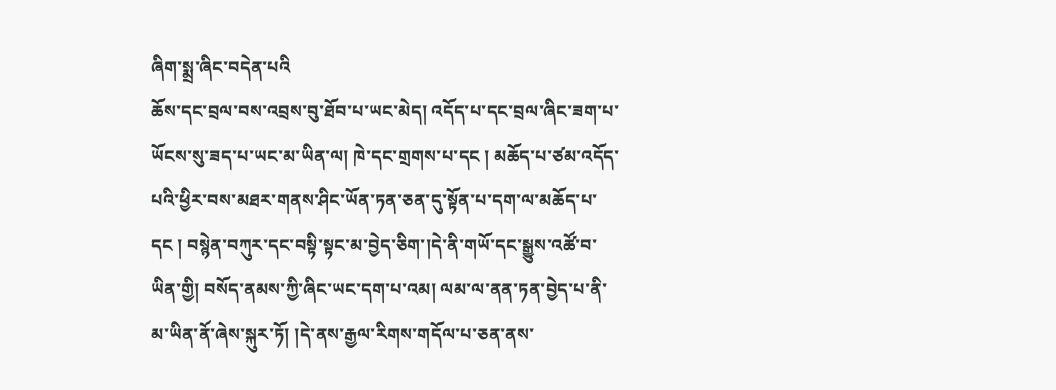ཞིག་སྨྲ་ཞིང་བདེན་པའི
ཆོས་དང་བྲལ་བས་འབྲས་བུ་ཐོབ་པ་ཡང་མེད། འདོད་པ་དང་བྲལ་ཞིང་ཟག་པ་ཡོངས་སུ་ཟད་པ་ཡང་མ་ཡིན་ལ། ཁེ་དང་གྲགས་པ་དང ། མཆོད་པ་ཙམ་འདོད་པའི་ཕྱིར་བས་མཐར་གནས་ཤིང་ཡོན་ཏན་ཅན་དུ་སྟོན་པ་དག་ལ་མཆོད་པ་དང ། བསྙེན་བཀུར་དང་བསྟི་སྟང་མ་བྱེད་ཅིག་།དེ་ནི་གཡོ་དང་སྒྱུས་འཚོ་བ་ཡིན་གྱི། བསོད་ནམས་ཀྱི་ཞིང་ཡང་དག་པ་འམ། ལམ་ལ་ནན་ཏན་བྱེད་པ་ནི་མ་ཡིན་ནོ་ཞེས་སྐུར་ཏོ། །དེ་ནས་རྒྱལ་རིགས་གདོལ་པ་ཅན་ནས་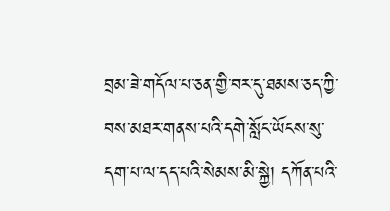བྲམ་ཟེ་གདོལ་པ་ཅན་གྱི་བར་དུ་ཐམས་ཅད་ཀྱི་བས་མཐར་གནས་པའི་དགེ་སློང་ཡོངས་སུ་དག་པ་ལ་དད་པའི་སེམས་མི་སྐྱེ། དཀོན་པའི་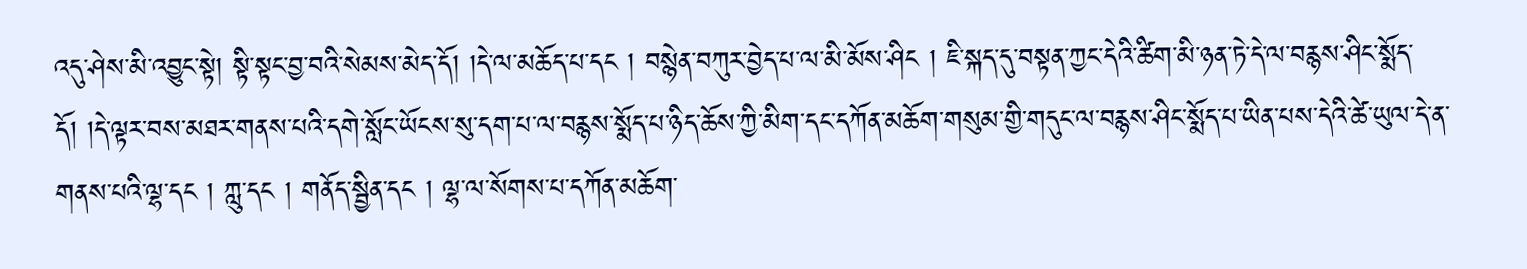འདུ་ཤེས་མི་འབྱུང་སྟེ། སྟི་སྟང་བྱ་བའི་སེམས་མེད་དོ། །དེ་ལ་མཆོད་པ་དང ། བསྙེན་བཀུར་བྱེད་པ་ལ་མི་མོས་ཤིང ། ཇི་སྐད་དུ་བསྟན་ཀྱང་དེའི་ཚིག་མི་ཉན་ཏེ་དེ་ལ་བརྙས་ཤིང་སྨོད་དོ། །དེ་ལྟར་བས་མཐར་གནས་པའི་དགེ་སློང་ཡོངས་སུ་དག་པ་ལ་བརྙས་སྨོད་པ་ཉིད་ཆོས་ཀྱི་མིག་དང་དཀོན་མཆོག་གསུམ་གྱི་གདུང་ལ་བརྙས་ཤིང་སྨོད་པ་ཡིན་པས་དེའི་ཚེ་ཡུལ་དེ་ན་གནས་པའི་ལྷ་དང ། ཀླུ་དང ། གནོད་སྦྱིན་དང ། ལྷ་ལ་སོགས་པ་དཀོན་མཆོག་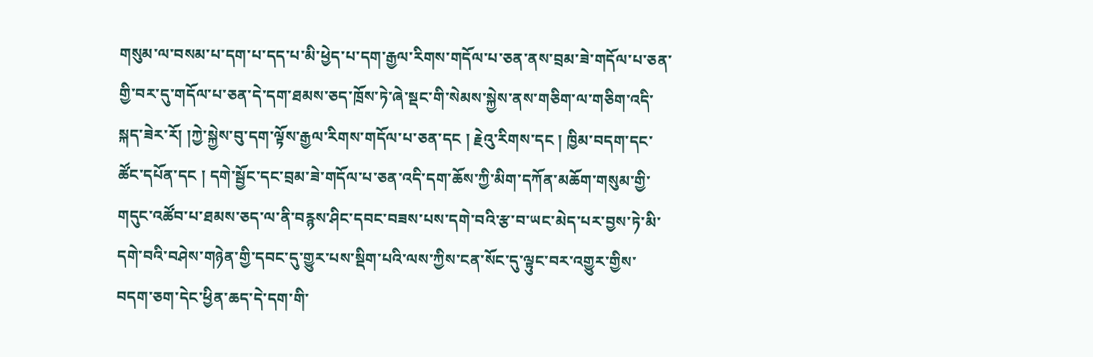གསུམ་ལ་བསམ་པ་དག་པ་དད་པ་མི་ཕྱེད་པ་དག་རྒྱལ་རིགས་གདོལ་པ་ཅན་ནས་བྲམ་ཟེ་གདོལ་པ་ཅན་གྱི་བར་དུ་གདོལ་པ་ཅན་དེ་དག་ཐམས་ཅད་ཁྲོས་ཏེ་ཞེ་སྡང་གི་སེམས་སྐྱེས་ནས་གཅིག་ལ་གཅིག་འདི་སྐད་ཟེར་རོ། །ཀྱེ་སྐྱེས་བུ་དག་ལྟོས་རྒྱལ་རིགས་གདོལ་པ་ཅན་དང ། རྗེའུ་རིགས་དང ། ཁྱིམ་བདག་དང་ཚོང་དཔོན་དང ། དགེ་སྦྱོང་དང་བྲམ་ཟེ་གདོལ་པ་ཅན་འདི་དག་ཆོས་ཀྱི་མིག་དཀོན་མཆོག་གསུམ་གྱི་གདུང་འཚོབ་པ་ཐམས་ཅད་ལ་ནི་བརྙས་ཤིང་དབང་བཟས་པས་དགེ་བའི་རྩ་བ་ཡང་མེད་པར་བྱས་ཏེ་མི་དགེ་བའི་བཤེས་གཉེན་གྱི་དབང་དུ་གྱུར་པས་སྡིག་པའི་ལས་ཀྱིས་ངན་སོང་དུ་ལྟུང་བར་འགྱུར་གྱིས་བདག་ཅག་དེང་ཕྱིན་ཆད་དེ་དག་གི་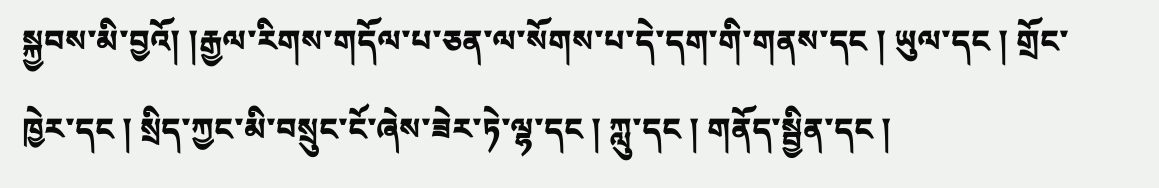སྐྱབས་མི་བྱའོ། །རྒྱལ་རིགས་གདོལ་པ་ཅན་ལ་སོགས་པ་དེ་དག་གི་གནས་དང ། ཡུལ་དང ། གྲོང་ཁྱེར་དང ། སྲིད་ཀྱང་མི་བསྲུང་ངོ་ཞེས་ཟེར་ཏེ་ལྷ་དང ། ཀླུ་དང ། གནོད་སྦྱིན་དང །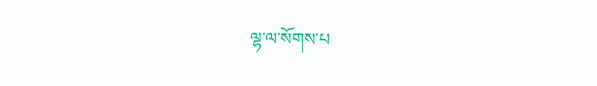ལྷ་ལ་སོགས་པ